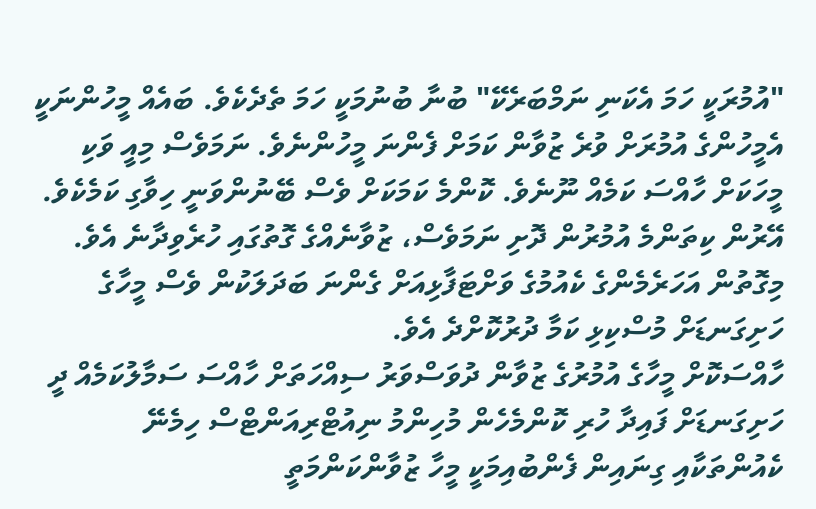"އުމުރަކީ ހަމަ އެކަނި ނަމްބަރެކޭ" ބުނާ ބުނުމަކީ ހަމަ ތެދެކެވެ. ބައެއް މީހުންނަކީ އެމީހުންގެ އުމުރަށް ވުރެ ޒުވާން ކަމަށް ފެންނަ މީހުންނެވެ. ނަމަވެސް މިއީ ވަކި މީހަކަށް ހާއްސަ ކަމެއް ނޫނެވެ. ކޮންމެ ކަމަކަށް ވެސް ބޭނުންވަނީ ހިވާގި ކަމެކެވެ. އޭރުން ކިތަންމެ އުމުރުން ދޮށި ނަމަވެސް، ޒުވާނެއްގެ ގޮތުގައި ހުރެވިދާނެ އެވެ.
މިގޮތުން އަހަރެމެންގެ ކެއުމުގެ ވަށްޓަފާޅިއަށް ގެންނަ ބަދަލަކުން ވެސް މީހާގެ ހަށިގަނޑަށް މުސްކިޅި ކަމާ ދުރުކޮށްދެ އެވެ.
ހާއްސަކޮށް މީހާގެ އުމުރުގެ ޒުވާން ދުވަސްވަރު ސިއްހަތަށް ހާއްސަ ސަމާލުކަމެއް ދީ ހަށިގަނޑަށް ފައިދާ ހުރި ކޮންމެހެން މުހިންމު ނިއުޓްރިއަންޓްސް ހިމެނޭ ކެއުންތަކާއި ގިނައިން ފެންބުއިމަކީ މީހާ ޒުވާންކަންމަތީ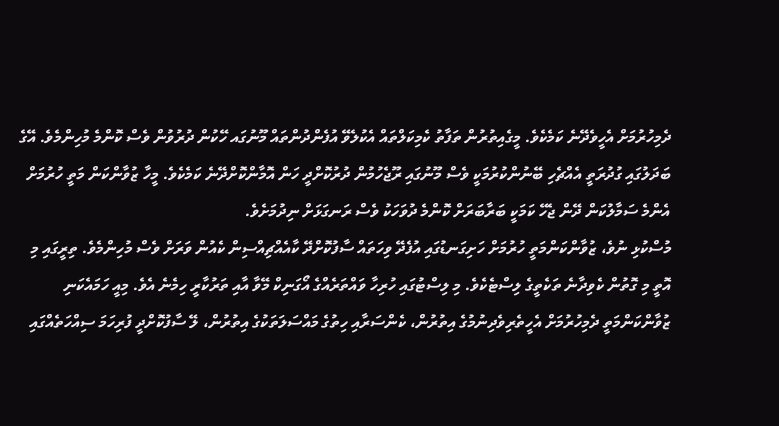ދެމިހުރުމަށް އެހީވެދޭނެ ކަމެކެވެ. މީގެއިތުރުން ތަފާތު ކެމިކަލްތައް އެކުލެވޭ އުފެންދުންތައް މޫނުގައ ހޭކުން ދުރުވުން ވެސް ކޮންމެ މުހިންމެވެ. އޭގެ ބަދަލުގައި ގުދުރަތީ އެއްޗެހި ބޭނުންކުރުމަކީ ވެސް މޫނުގައި ރޫޖެހުމުން ދުރުކޮށްދީ ހަން އޮމާންކޮށްދޭނެ ކަމެކެވެ. މީހާ ޒުވާންކަން މަތީ ހުރުމަށް އެންމެ ސަމާލުކަން ދޭން ޖެހޭ ކަމަކީ ބަރާބަރަށް ކޮންމެ ދުވަހަކު ވެސް ރަނގަޅަށް ނިދުމަށެވެ.
މުސްކުޅި ނުވެ، ޒުވާންކަންމަތީ ހުރުމަށް ހަށިގަނޑުގައި އުފެދޭ ވިހަތައް ސާފުކޮށްދޭ ކާއެއްޗިއްސިން ކެއުން ވަރަށް ވެސް މުހިންމެވެ. ތިރީގައި މި އޮތީ މި ގޮތުން ކެވިދާނެ ތަކެތީގެ ލިސްޓެކެވެ. މި ލިސްޓުގައި ހުރިހާ ވައްތަރެއްގެ އޯގަނިކް މޭވާ އާއި ތަރުކާރީ ހިމެނެ އެވެ. މިއީ ހަމައެކަނި ޒުވާންކަންމަތީ ދެމިހުރުމަށް އެހީތެރިވެދިނުމުގެ އިތުރުން، ކެންސަރާއި ހިތުގެ މައްސަލަތަކުގެ އިތުރުން، ލޭ ސާފުކޮށްދީ ފުރިހަމަ ސިއްހަތެއްގައި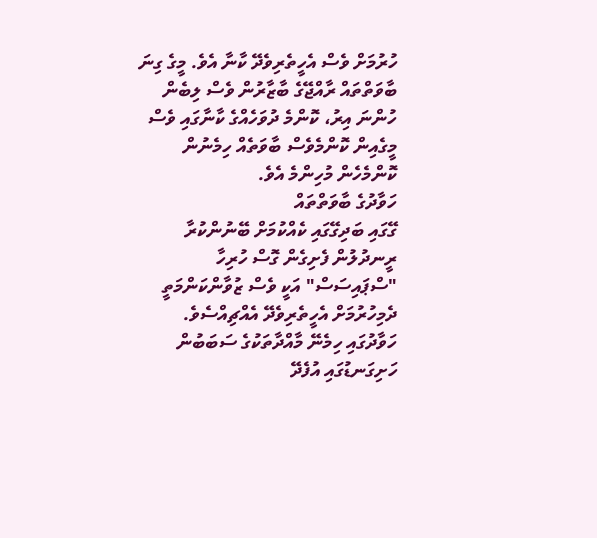ހުރުމަށް ވެސް އެހީތެރިވެދޭ ކާނާ އެވެ. މީގެ ގިނަ ބާވަތްތައް ރާއްޖޭގެ ބާޒާރުން ވެސް ލިބެން ހުންނަ އިރު، ކޮންމެ ދުވަހެއްގެ ކާނާގައި ވެސް މީގެއިން ކޮންމެވެސް ބާވަތެއް ހިމެނުން ކޮންމެހެން މުހިންމެ އެވެ.
ހަވާދުގެ ބާވަތްތައް
ގޭގައި ބަދިގޭގައި ކެއްކުމަށް ބޭނުންކުރާ ރީނދުލުން ފެށިގެން ގޮސް ހުރިހާ "ސްޕައިސަސް" އަކީ ވެސް ޒުވާންކަންމަތީ ދެމިހުރުމަށް އެހީތެރިވެދޭ އެއްޗިއްސެވެ. ހަވާދުގައި ހިމެނޭ މާއްދާތަކުގެ ސަބަބުން ހަށިގަނޑުގައި އުފެދޭ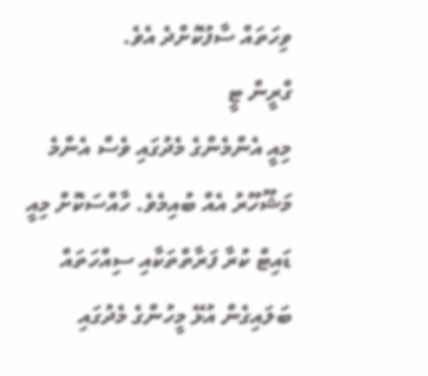ވިހަތައް ސާފުކޮށްދެ އެވެ.
ގްރީން ޓީ
މިއީ އެންމެންގެ މެދުގައި ވެސް އެންމެ މަޝޫހޫރު އެއް ބުއިމެވެ. ހާއްސަކޮށް މިއީ ޑައިޓް ކުރާ ފަރާތްތަކާއި ސިއްހަތައް ބަލައިގެން އުޅޭ މީހުންގެ މެދުގައި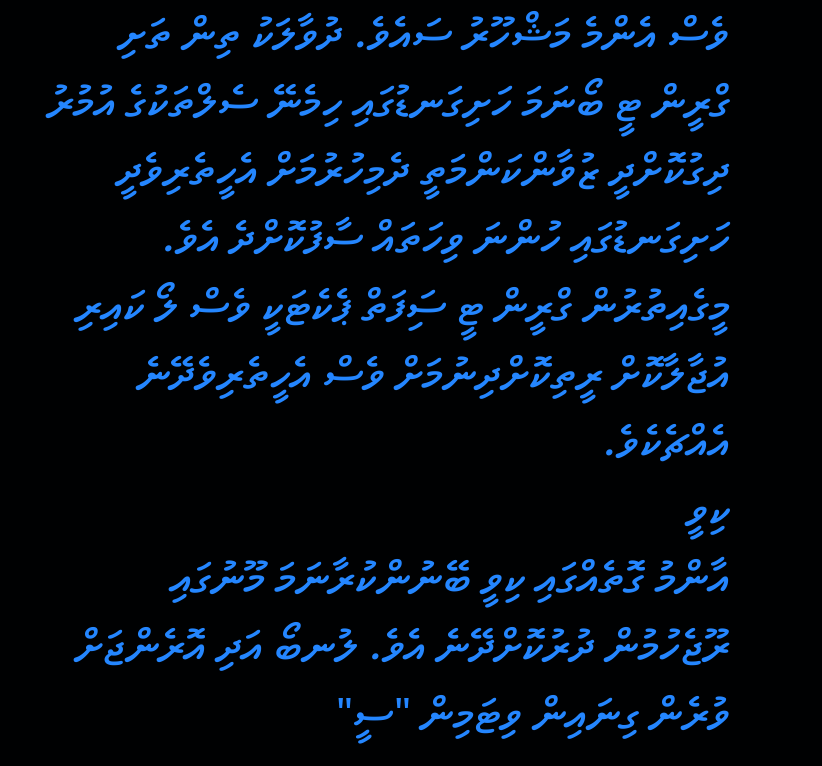ވެސް އެންމެ މަޝްހޫރު ސައެވެ. ދުވާލަކު ތިން ތަށި ގްރީން ޓީ ބޯނަމަ ހަށިގަނޑުގައި ހިމެނޭ ސެލްތަކުގެ އުމުރު ދިގުކޮށްދީ ޒުވާންކަންމަތީ ދެމިހުރުމަށް އެހީތެރިވެދީ ހަށިގަނޑުގައި ހުންނަ ވިހަތައް ސާފުކޮށްދެ އެވެ. މީގެއިތުރުން ގްރީން ޓީ ސަިފަތް ޕެކެޓަކީ ވެސް ލޯ ކައިރި އުޖާލާކޮށް ރީތިކޮށްދިނުމަށް ވެސް އެހީތެރިވެދޭނެ އެއްޗެކެވެ.
ކިވީ
އާންމު ގޮތެއްގައި ކިވީ ބޭނުންކުރާނަމަ މޫނުގައި ރޫޖެހުމުން ދުރުކޮށްދޭނެ އެވެ. ލުނބޯ އަދި އޮރެންޖަށް ވުރެން ގިނައިން ވިޓަމިން "ސީ"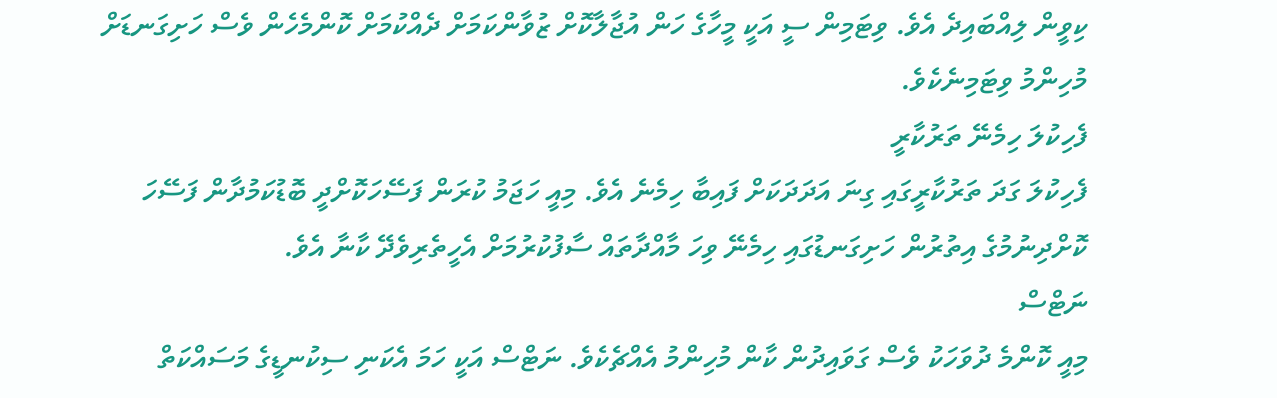ކިވީން ލިއްބައިދެ އެވެ. ވިޓަމިން ސީ އަކީ މީހާގެ ހަން އުޖާލާކޮށް ޒުވާންކަމަށް ދެއްކުމަށް ކޮންމެހެން ވެސް ހަށިގަނޑަށް މުހިންމު ވިޓަމިނެކެވެ.
ފެހިކުލަ ހިމެނޭ ތަރުކާރީ
ފެހިކުލަ ގަދަ ތަރުކާރީގައި ގިނަ އަދަދަކަށް ފައިބާ ހިމެނެ އެވެ. މިއީ ހަޖަމު ކުރަން ފަސޭހަކޮށްދީ ބޮޑުކަމުދާން ފަސޭހަ ކޮށްދިނުމުގެ އިތުރުން ހަށިގަނޑުގައި ހިމެނޭ ވިހަ މާއްދާތައް ސާފުކުރުމަށް އެހީތެރިވެދޭ ކާނާ އެވެ.
ނަޓްސް
މިއީ ކޮންމެ ދުވަހަކު ވެސް ގަވައިދުން ކާން މުހިންމު އެއްޗެކެވެ. ނަޓްސް އަކީ ހަމަ އެކަނި ސިކުނޑީގެ މަސައްކަތް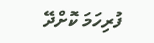ފުރިހަމަ ކޮށްދޭ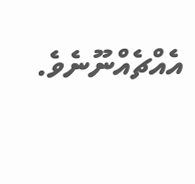އެއްޗެއްނޫނެވެ.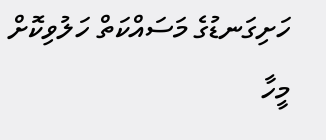ހަށިގަނޑުގެ މަސައްކަތް ހަލުވިކޮށް މީހާ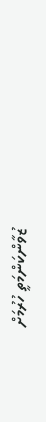ޒުވާންކަންމަތީ ހުރުމަށް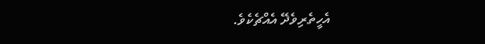އެހީތެރިވެދޭ އެއްޗެކެވެ.